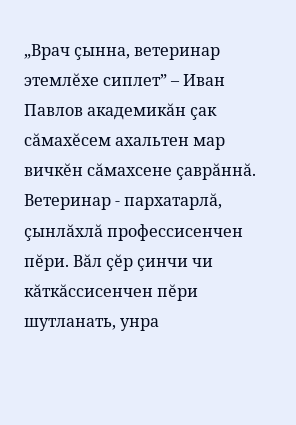„Врач çынна, ветеринар этемлĕхе сиплет” – Иван Павлов академикăн çак сăмахĕсем ахальтен мар вичкĕн сăмахсене çаврăннă. Ветеринар - пархатарлă, çынлăхлă профессисенчен пĕри. Вăл çĕр çинчи чи кăткăссисенчен пĕри шутланать, унра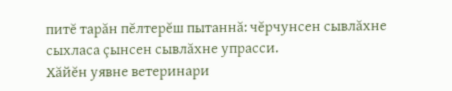питĕ тарăн пĕлтерĕш пытаннă: чĕрчунсен сывлăхне сыхласа çынсен сывлăхне упрасси.
Хăйĕн уявне ветеринари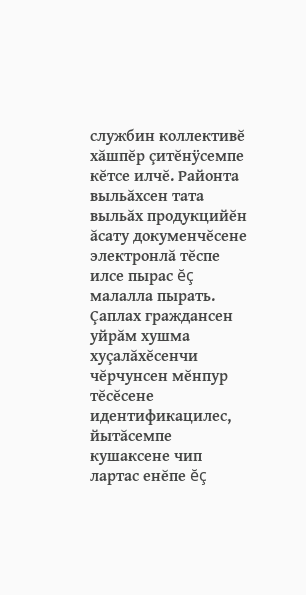службин коллективĕ хăшпĕр çитĕнÿсемпе кĕтсе илчĕ. Районта выльăхсен тата выльăх продукцийĕн ăсату докуменчĕсене электронлă тĕспе илсе пырас ĕç малалла пырать. Çаплах граждансен уйрăм хушма хуçалăхĕсенчи чĕрчунсен мĕнпур тĕсĕсене идентификацилес, йытăсемпе кушаксене чип лартас енĕпе ĕç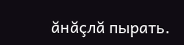ăнăçлă пырать.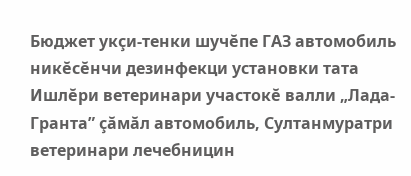Бюджет укçи-тенки шучĕпе ГАЗ автомобиль никĕсĕнчи дезинфекци установки тата Ишлĕри ветеринари участокĕ валли „Лада-Гранта” çăмăл автомобиль, Султанмуратри ветеринари лечебницин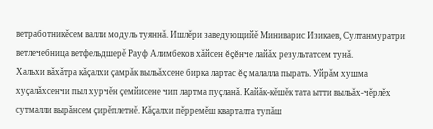ветработникĕсем валли модуль туяннă. Ишлĕри заведующийĕ Миниварис Изикаев, Султанмуратри ветлечебница ветфельдшерĕ Рауф Алимбеков хăйсен ĕçĕнче лайăх результатсем тунă.
Хальхи вăхăтра кăçалхи çамрăк выльăхсене бирка лартас ĕç малалла пырать. Уйрăм хушма хуçалăхсенчи пыл хурчĕн çемйисене чип лартма пуçланă. Кайăк-кĕшĕк тата ытти выльăх-чĕрлĕх сутмалли вырăнсем çирĕплетнĕ. Кăçалхи пĕрремĕш кварталта тупăш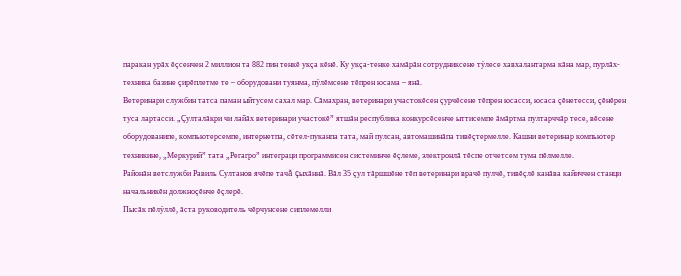паракан урăх ĕçсенчен 2 миллион та 882 пин тенкĕ укçа кĕнĕ. Ку укçа-тенке хамăрăн сотрудниксене тÿлесе хавхалантарма кăна мар, пурлăх-техника базине çирĕплетме те – оборудовани туянма, пÿлĕмсене тĕпрен юсама – янă.
Ветеринари службин татса паман ыйтусем сахал мар. Сăмахран, ветеринари участокĕсен çурчĕсене тĕпрен юсасси, юсаса çĕнетесси, çĕнĕрен туса лартасси. „Çулталăкри чи лайăх ветеринари участокĕ” ятшăн республика конкурсĕсенче ыттисемпе ăмăртма пултарччăр тесе, вĕсене оборудованипе, компьютерсемпе, интернетпа, сĕтел-пуканпа тата, май пулсан, автомашинăпа тивĕçтермелле. Кашни ветеринар компьютер техникине, „Меркурий” тата „Регагро” интеграци программисен системинче ĕçлеме, электронлă тĕспе отчетсем тума пĕлмелле.
Районăн ветслужби Равиль Султанов ячĕпе тачă çыхăннă. Вăл 35 çул тăршшĕне тĕп ветеринари врачĕ пулчĕ, тивĕçлĕ канăва кайиччен станци начальникĕн должноçĕнче ĕçлерĕ.
Пысăк пĕлÿллĕ, ăста руководитель чĕрчунсене сиплемелли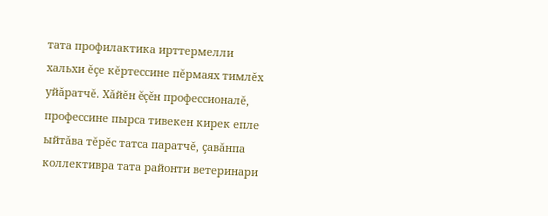тата профилактика ирттермелли хальхи ĕçе кĕртессине пĕрмаях тимлĕх уйăратчĕ. Хăйĕн ĕçĕн профессионалĕ, профессине пырса тивекен кирек епле ыйтăва тĕрĕс татса паратчĕ, çавăнпа коллективра тата районти ветеринари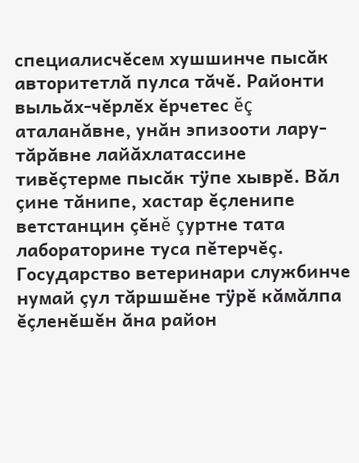специалисчĕсем хушшинче пысăк авторитетлă пулса тăчĕ. Районти выльăх-чĕрлĕх ĕрчетес ĕç аталанăвне, унăн эпизооти лару-тăрăвне лайăхлатассине тивĕçтерме пысăк тÿпе хыврĕ. Вăл çине тăнипе, хастар ĕçленипе ветстанцин çĕнĕ çуртне тата лабораторине туса пĕтерчĕç. Государство ветеринари службинче нумай çул тăршшĕне тÿрĕ кăмăлпа ĕçленĕшĕн ăна район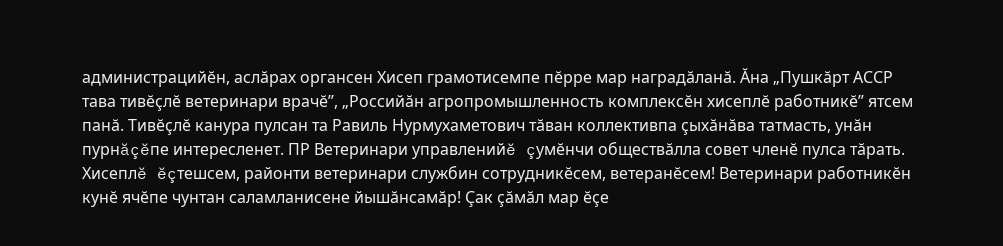администрацийĕн, аслăрах органсен Хисеп грамотисемпе пĕрре мар наградăланă. Ăна „Пушкăрт АССР тава тивĕçлĕ ветеринари врачĕ”, „Российăн агропромышленность комплексĕн хисеплĕ работникĕ” ятсем панă. Тивĕçлĕ канура пулсан та Равиль Нурмухаметович тăван коллективпа çыхăнăва татмасть, унăн пурнăçĕпе интересленет. ПР Ветеринари управленийĕ çумĕнчи обществăлла совет членĕ пулса тăрать.
Хисеплĕ ĕçтешсем, районти ветеринари службин сотрудникĕсем, ветеранĕсем! Ветеринари работникĕн кунĕ ячĕпе чунтан саламланисене йышăнсамăр! Çак çăмăл мар ĕçе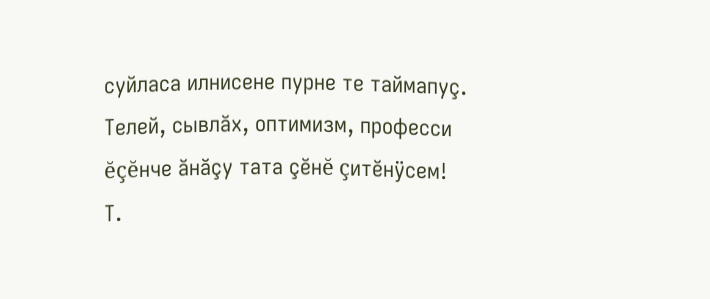суйласа илнисене пурне те таймапуç. Телей, сывлăх, оптимизм, професси ĕçĕнче ăнăçу тата çĕнĕ çитĕнÿсем!
Т.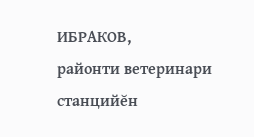ИБРАКОВ,
районти ветеринари станцийĕн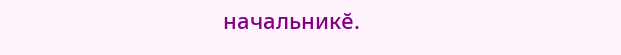начальникĕ.